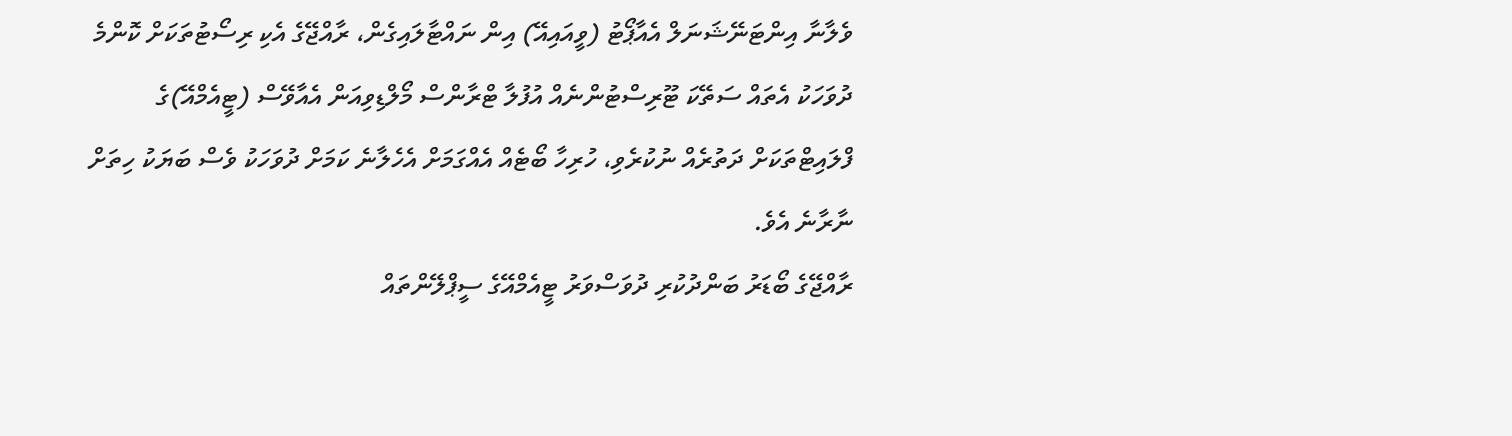ވެލާނާ އިންޓަނޭޝަނަލް އެއާޕޯޓު (ވީއައިއޭ) އިން ނައްޓާލައިގެން، ރާއްޖޭގެ އެކި ރިސޯޓުތަކަށް ކޮންމެ ދުވަހަކު އެތައް ސަތޭކަ ޓޫރިސްޓުންނެއް އުފުލާ ޓްރާންސް މޯލްޑިވިއަން އެއާވޭސް (ޓީއެމްއޭ)ގެ ފްލައިޓްތަކަށް ދަތުރެއް ނުކުރެވި، ހުރިހާ ބޯޓެއް އެއްގަމަށް އެހެލާނެ ކަމަށް ދުވަހަކު ވެސް ބަޔަކު ހިތަށް ނާރާނެ އެވެ.
ރާއްޖޭގެ ބޯޑަރު ބަންދުކުރި ދުވަސްވަރު ޓީއެމްއޭގެ ސީޕްލޭންތައް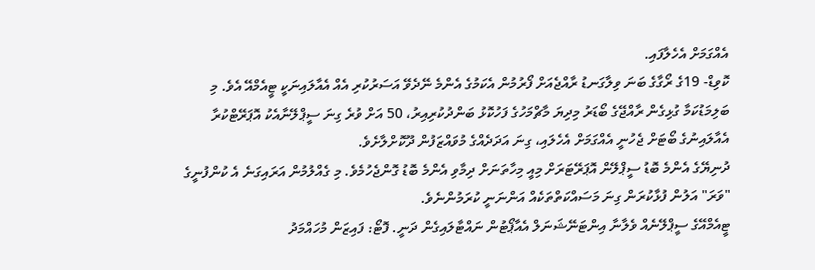އެއްގަމަށް އެހެލާފައި.
ކޮވިޑް- 19ގެ ރޯގާގެ ބަނަ ވިލާގަނޑު ރާއްޖެއަށް ފޯރުމުން އެކަމުގެ އެންމެ ނޭދެވޭ އަސަރުކުރި އެއް އެއާލައިނަކީ ޓީއެމްއޭ އެވެ. މި ބަލިމަޑުކަމާ ގުޅިގެން ރާއްޖޭގެ ބޯޑަރު މިދިޔަ މާޗްމަހުގެ ފަހުކޮޅު ބަންދުކުރިއިރު، 50 އަށް ވުރެ ގިނަ ސީޕްލޭނާއެކު އޮޕަރޭޓްކުރާ އެއާލައިނުގެ ބޯޓަށް ޖެހުނީ އެއްގަމަށް އެހެލައި، ގިނަ އަދަދެއްގެ މުވައްޒަފުން ދޫކޮށްލާށެވެ.
ދުނިޔޭގެ އެންމެ ބޮޑު ސީޕްލޭން އޮޕަރޭޓަރަށް މިއީ މިހާތަނަށް ދިމާވި އެންމެ ބޮޑު ގޮންޖެހުމެވެ. މި ގެއްލުމުން އަރައިގަނެ އެ ކުންފުނީގެ "ވަރަ" އަލުން ފުޅާކުރަން ގިނަ މަސައްކަތްތަކެއް އަންނަނީ ކުރަމުންނެވެ.
ޓީއެމްއޭގެ ސީޕްލޭނެއް ވެލާނާ އިންޓަނޭޝަނަލް އެއާޕޯޓުން ނައްޓާލައިގެން ދަނީ. ފޮޓޯ: ފައިޒަން މުހައްމަދު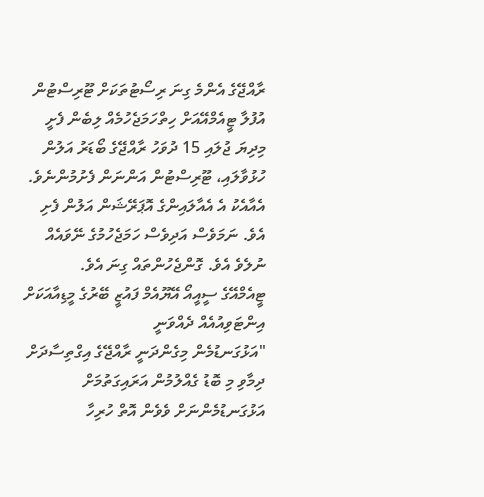ރާއްޖޭގެ އެންމެ ގިނަ ރިސޯޓުތަކަށް ޓޫރިސްޓުން އުފުލާ ޓީއެމްއޭއަށް ހިތްހަމަޖެހުމެއް ލިބެން ފެށީ މިދިޔަ ޖުލައި 15 ދުވަހު ރާއްޖޭގެ ބޯޑަރު އަލުން ހުޅުވާލައި، ޓޫރިސްޓުން އަންނަން ފެށުމުންނެވެ. އެއާއެކު އެ އެއާލައިންގެ އޮޕަރޭޝަން އަލުން ފެށި އެވެ. ނަމަވެސް އަދިވެސް ހަމަޖެހުމުގެ ނޭވައެއް ނުލެވެ އެވެ. ގޮންޖެހުންތައް ގިނަ އެވެ.
ޓީއެމްއޭގެ ސީއީއޯ އޭޔޫއެމް ފައުޒީ ބޭރުގެ މީޑިއާއަކަށް އިންޓަވިއުއެއް ދެއްވަނީ
"އަޅުގަނޑުމެން މިގެންދަނީ ރާއްޖޭގެ އިގްތިސާދަށް ދިމާވި މި ބޮޑު ގެއްލުމުން އަރައިގަތުމަށް އަޅުގަނޑުމެންނަށް ވެވެން އޮތް ހުރިހާ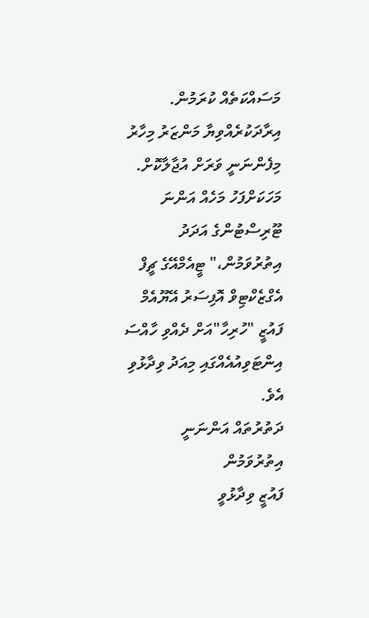މަސައްކަތެއް ކުރަމުން. އިރާދަކުރެއްވިޔާ މަންޒަރު މިހާރު މިފެންނަނީ ވަރަށް އުޖާލާކޮށް. މަހަކަށްފަހު މަހެއް އަންނަ ޓޫރިސްޓުންގެ އަދަދު އިތުރުވަމުން،" ޓީއެމްއޭގެ ޗީފް އެގްޒެކްޓިވް އޮފިސަރު އޭޔޫއެމް ފައުޒީ "ހުރިހާ"އަށް ދެއްވި ހާއްސަ އިންޓަވިއުއެއްގައި މިއަދު ވިދާޅުވި އެވެ.
ދަތުރުތައް އަންނަނީ އިތުރުވަމުން
ފައުޒީ ވިދާޅުވީ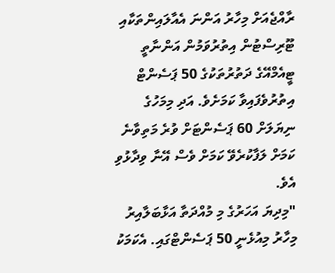ރާއްޖެއަށް މިހާރު އަންނަ އެއާލައިންތަކާއި ޓޫރިސްޓުން އިތުރުވަމުން އަންނާތީ ޓީއެމްއޭގެ ދަތުރުތަކުގެ 50 ޕަސެންޓް އިތުރުވެފައިވާ ކަމަށެވެ. އަދި މިމަހުގެ ނިޔަލަށް 60 ޕަސެންޓަށް ވުރެ މަތިވާނެ ކަމަށް ލަފާކުރެވޭ ކަމަށް ވެސް އޭނާ ވިދާޅުވި އެވެ.
"މިދިޔަ އަހަރުގެ މި މުއްދަތާ އަޅާބަލާއިރު މިހާރު މިއުޅެނީ 50 ޕަސެންޓްގައި. އެކަމަކު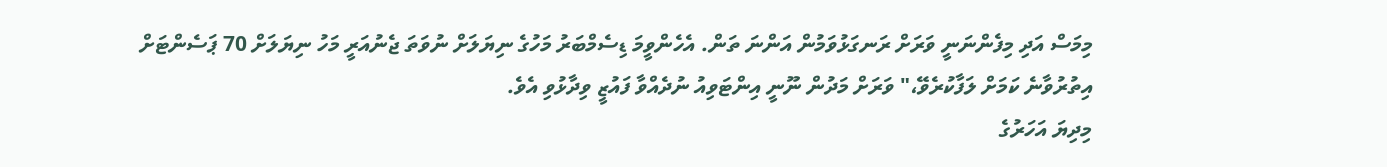މިމަސް އަދި މިފެންނަނީ ވަރަށް ރަނގަޅުވަމުން އަންނަ ތަން. އެހެންވީމަ ޑިސެމްބަރު މަހުގެ ނިޔަލަށް ނުވަތަ ޖެނުއަރީ މަހު ނިޔަލަށް 70 ޕަސެންޓަށް އިތުރުވާނެ ކަމަށް ލަފާކުރެވޭ،" ވަރަށް މަދުން ނޫނީ އިންޓަވިއު ނުދެއްވާ ފައުޒީ ވިދާޅުވި އެވެ.
މިދިޔަ އަހަރުގެ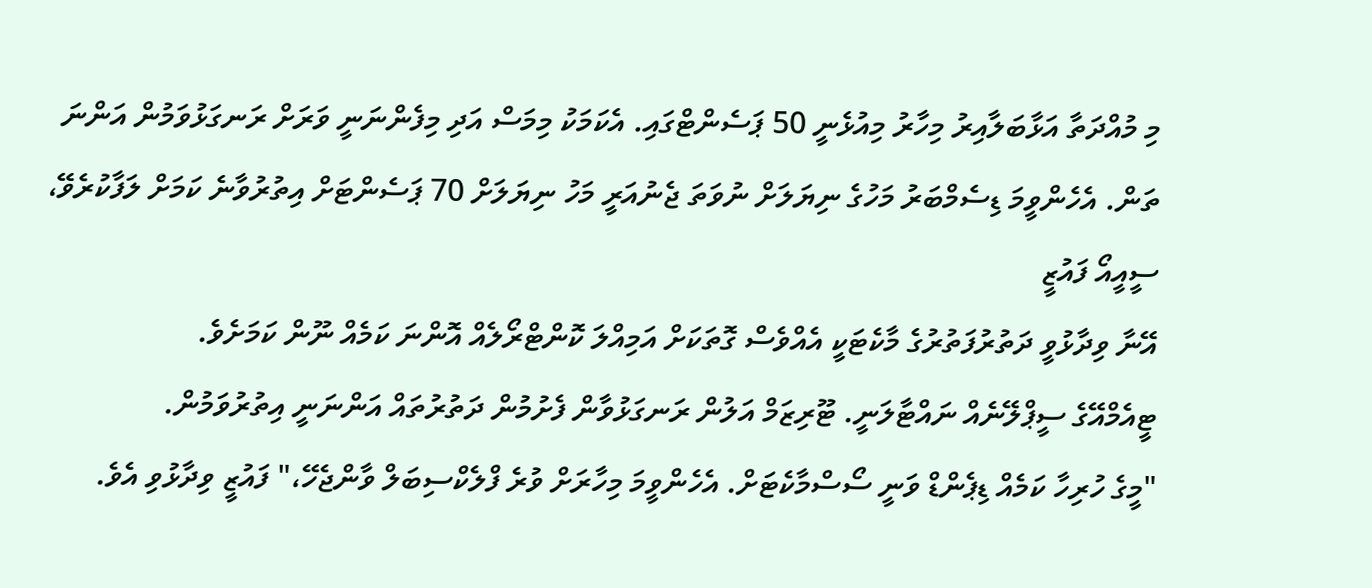މި މުއްދަތާ އަޅާބަލާއިރު މިހާރު މިއުޅެނީ 50 ޕަސެންޓްގައި. އެކަމަކު މިމަސް އަދި މިފެންނަނީ ވަރަށް ރަނގަޅުވަމުން އަންނަ ތަން. އެހެންވީމަ ޑިސެމްބަރު މަހުގެ ނިޔަލަށް ނުވަތަ ޖެނުއަރީ މަހު ނިޔަލަށް 70 ޕަސެންޓަށް އިތުރުވާނެ ކަމަށް ލަފާކުރެވޭ،
ސީއީއޯ ފައުޒީ
އޭނާ ވިދާޅުވީ ދަތުރުފަތުރުގެ މާކެޓަކީ އެއްވެސް ގޮތަކަށް އަމިއްލަ ކޮންޓްރޯލެއް އޮންނަ ކަމެއް ނޫން ކަމަށެވެ.
ޓީއެމްއޭގެ ސީޕްލޭނެއް ނައްޓާލަނީ. ޓޫރިޒަމް އަލުން ރަނގަޅުވާން ފެށުމުން ދަތުރުތައް އަންނަނީ އިތުރުވަމުން.
"މީގެ ހުރިހާ ކަމެއް ޑިޕެންޑް ވަނީ ސޯސްމާކެޓަށް. އެހެންވީމަ މިހާރަށް ވުރެ ފްލެކްސިބަލް ވާންޖެހޭ،" ފައުޒީ ވިދާޅުވި އެވެ.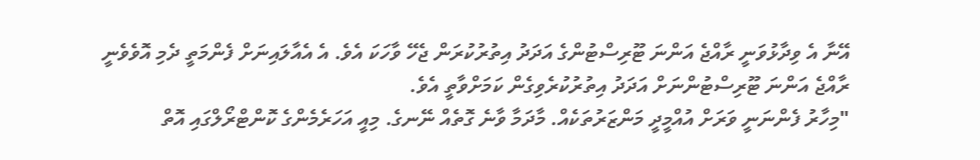އޭނާ އެ ވިދާޅުވަނީ ރާއްޖެ އަންނަ ޓޫރިސްޓުންގެ އަދަދު އިތުރުކުރަން ޖެހޭ ވާހަކަ އެވެ. އެ އެއާލައިނަށް ފެންމަތީ ދެމި އޮވެވެނީ ރާއްޖެ އަންނަ ޓޫރިސްޓުންނަށް އަދަދު އިތުރުކުރެވިގެން ކަމަށްވާތީ އެވެ.
"މިހާރު ފެންނަނީ ވަރަށް އުއްމީދީ މަންޒަރުތަކެއް. މާދަމާ ވާނެ ގޮތެއް ނޭނގެ. މިއީ އަހަރެމެންގެ ކޮންޓްރޯލްގައި އޮތް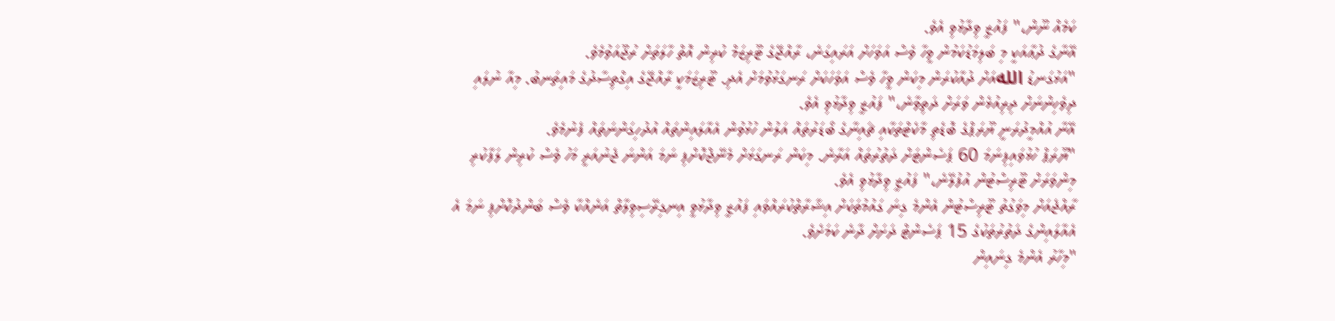ކަމެއް ނޫން،" ފައުޒީ ވިދާޅުވި އެވެ.
އޭނާގެ ދުޢާއަކީ މި ބަލިމަޑުކަމުން ވީހާ ވެސް އަވަހަށް އަރައިގަނެ، ރާއްޖޭގެ ޓޫރިޒަމް ކުރިން އޮތް ހާލަތަށް ރުޖޫއަވުމެވެ.
"އަޅުގަނޑު اللهއަށް ދުއާކުރަން މިކަން ވީހާ ވެސް އަވަހަކަށް ރަނގަޅުވުމަށް އެދި. ޓޫރިޒަމަކީ ރާއްޖޭގެ އިގްތިސާދުގެ މައިތަނބު. މިއާ ނުލައި ދިވެހިންނަށް ދިރިއުޅެން ވަރަށް ދަތިވާނެ،" ފައުޒީ ވިދާޅުވި އެވެ.
އޭނާ އުއްމީދުރަނީ ޔޫރަޕްގެ ބޮޑެތި މާކެޓްތަކާއި ޗައިނާގެ ބޯޑަރުތައް އަލުން ހުޅުވުން އެއާލައިންތައް އުދުހިގަންނަތައް ފެނުމެވެ.
"ޔޫރަޕް ހުޅުވައިފިނަމަ 60 ޕަސެންޓަށް ދަތުރުތައް އަރާނެ. މިކަން ރަނގަޅަށް މެނޭޖްކޮށްފި ނަމަ އަންނަ ޖެނުއަރީ މަހު ވެސް ކުރިން ލަފާކުރި މިންވަރަށް ޓޫރިސްޓުން އުފުލޭނެ،" ފައުޒީ ވިދާޅުވި އެވެ.
ރާއްޖެއަށް މިވަގުތު ޓޫރިސްޓުން އެންމެ ގިނަ ގައުމުތަކަށް އިޝާރާތްކުރައްވައި ފައުޒީ ވިދާޅުވީ އިނގިރޭސިވިލާތް އަނެއްކާ ވެސް ބަންދުކޮށްފި ނަމަ އެ އެއާލައިންގެ ދަތުރުތަކުގެ 15 ޕަސެންޓް ދަށަށް ދާނެ ކަމަށެވެ.
"މިހާރު އެންމެ ގިނައިން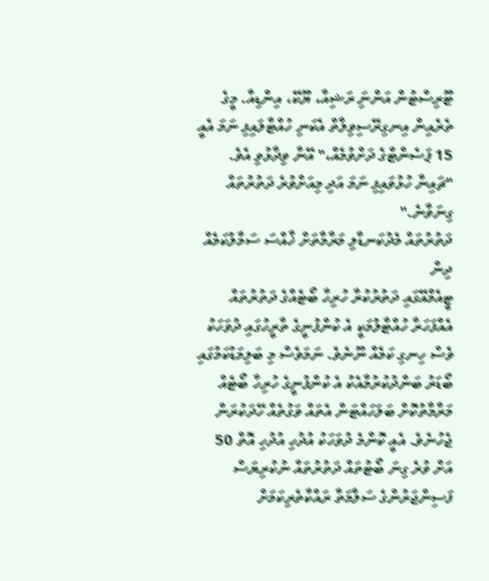ޓޫރިސްޓުން އަންނަި ރަޝިއާ، ޔޫކޭ، އިންޑިއާ. މީގެ ތެރެއިން އިނގިރޭސިވިލާތް އެކަނި ހުއްޓާލައިފި ނަމަ އެއީ 15 ޕަސެންޓްގެ ދަށްވުމެއް،" އޭނާ ވިދާޅުވި އެވެ. "ޗައިނާ ހުޅުވައިފި ނަމަ އަދި މިއަށްވުރެ ދަތުރުތައް ގިނަވާނެ."
ދަތުރުތައް މެދުކަނޑާލި މަރާމާތަށް ޚާއްސަ ސަމާލުކަމެއް ދިން
ޓީއެމްއޭގައި ދަތުރުކުރާ ހުރިހާ ބޯޓެއްގެ ދަތުރުތައް އެއްފަހަރާ ހުއްޓާލުމަކީ އެ ކުންފުނީގެ ތާރީހުގައި ދުވަހަކު ވެސް ހިނގި ކަމެއް ނޫނެވެ. ނަމަވެސް މި ބަލިމަޑުކަމުގައި ބޯޑަރު ބަންދުކުރުމާއެކު އެ ކުންފުނީގެ ހުރިހާ ބޯޓެއް މަރާމާތުކޮށް ބަލަހައްޓަން އެތައް ވަގުތެއް ހޭދަކުރަން ޖެހުނެވެ. އެއީ ކޮންމެ ދުވަހަކު އުދުހި އުދުހި އޮތް 50 އަށް ވުރެ ގިނަ ބޯޓުތައް ދަތުރުތައް ނުކުރިޔަސް ފަސިންޖަރުންގެ ސަލާމަތާ ރައްކާތެރިކަމަށް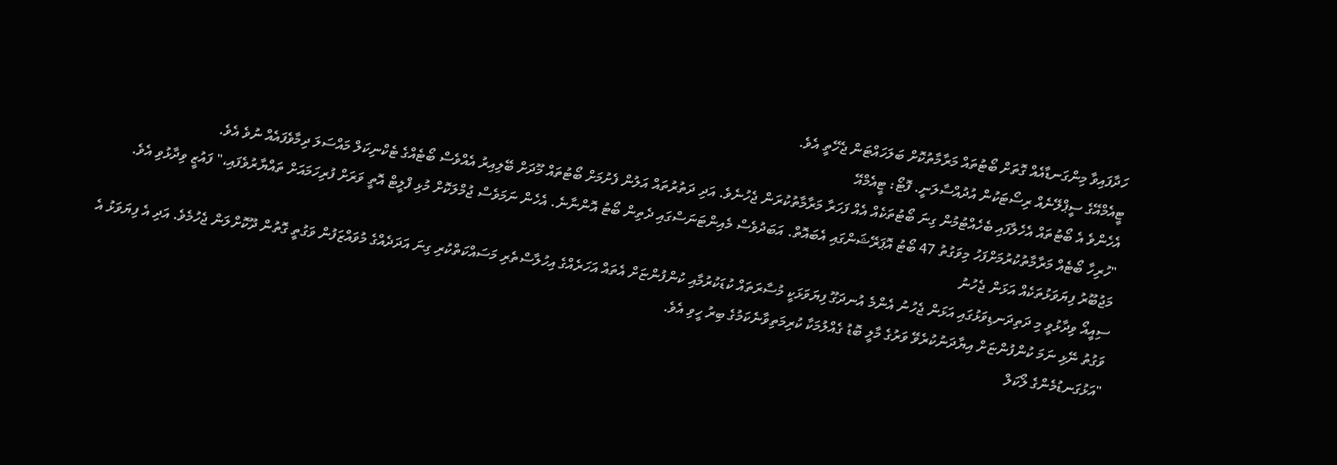ހަދާފައިވާ މިންގަނޑާއެއް ގޮތަށް ބޯޓުތައް މަރާމާތުކޮށް ބަލަހައްޓަން ޖެހޭތީ އެވެ.
ޓީއެމްއޭގެ ސީޕްލޭނެއް ރިސޯޓަކުން އުދުއްސާލަނީ. ފޮޓޯ: ޓީއެމްއޭ
އެހެންވެ އެ ބޯޓުތައް އެހެލާފައި ބެހެއްޓުމުން ގިނަ ބޯޓުތަކެއް އެއް ފަހަރާ މަރާމާތުކުރަން ޖެހުނެވެ. އަދި ދަތުރުތައް އަލުން ފެށުމަށް ބޯޓުތައް މޫދަށް ބޭލިއިރު އެއްވެސް ބޯޓެއްގެ ޓެކްނިކަލް މައްސަލަ ދިމާވެފައެއް ނުވެ އެވެ.
"ހުރިހާ ބޯޓެއް މަރާމާތުކުރުމަށްފަހު މިވަގުތު 47 ބޯޓު އޮޕަރޭޝަންގައި އެބައޮތް. އަބަދުވެސް މެއިންޓަނަސްގައި ދެތިން ބޯޓު އޮންނާނެ. އެހެން ނަމަވެސް ޖުމްލަކޮށް މުޅި ފްލީޓް އޮތީ ވަރަށް ފުރިހަމައަށް ތައްޔާރުވެފައި،" ފައުޒީ ވިދާޅުވި އެވެ.
މަޖުބޫރު ފިޔަވަޅުތަކެއް އަޅަން ޖެހުނު
ސިއީއޯ ވިދާޅުވީ މި ދަތިދަނޑިވަޅުގައި އަޅަން ޖެހުނު އެންމެ އުނދަގޫ ފިޔަވަޅަކީ މުސާރަތައް ކުޑަކުރުމާއި ކުންފުންޏަށް އެތައް އަހަރެއްގެ އިހުލާސްތެރި މަސައްކަތްކުރި ގިނަ އަދަދެއްގެ މުވައްޒަފުން ވަގުތީ ގޮތުން ދޫކޮށްލަން ޖެހުމެވެ. އަދި އެ ފިޔަވަޅު އެ ވަގުތު ނޭޅި ނަމަ ކުންފުންޏަށް އިޔާދަނުކުރެވޭ ވަރުގެ މާލީ ބޮޑު ގެއްލުމަކާ ކުރިމަތިވާނެކަމުގެ ބިރު ހީވި އެވެ.
"އަޅުގަނޑުމެންގެ ލޯކަލް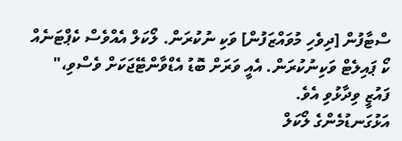ސްޓާފުން [ދިވެހި މުވައްޒަފުން] ވަކި ނުކުރަން. ލޯކަލް އެއްވެސް ކެޕްޓަނެއް ކޯ ޕައިލެޓް ވަކިނުކުރަން. އެއީ ވަރަށް ބޮޑު އެޑްވާންޓޭޖަކަށް ވެސްވި،" ފައުޒީ ވިދާޅުވި އެވެ.
އަޅުގަނޑުމެންގެ ލޯކަލް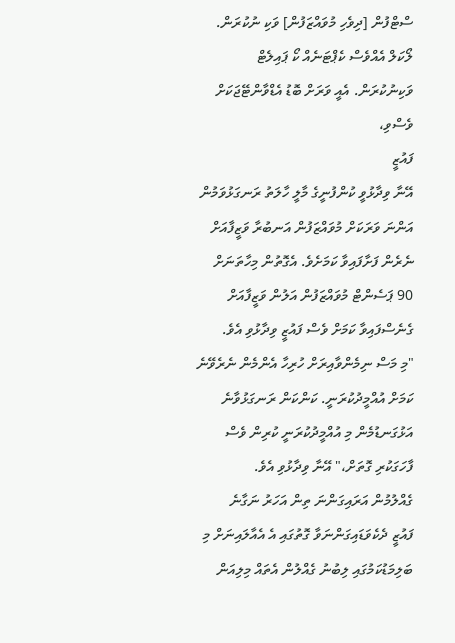ސްޓްފުން [ދިވެހި މުވައްޒަފުން] ވަކި ނުކުރަން. ލޯކަލް އެއްވެސް ކެޕްޓަނެއް ކޯ ޕައިލެޓް ވަކިނުކުރަން. އެއީ ވަރަށް ބޮޑު އެޑްވާންޓޭޖަކަށް ވެސްވި،
ފައުޒީ
އޭނާ ވިދާޅުވީ ކުންފުނީގެ މާލީ ހާލަތު ރަނގަޅުވަމުން އަންނަ ވަރަކަށް މުވައްޒަފުން އަނބުރާ ވަޒީފާއަށް ނެރެން ފަށާފައިވާ ކަމަށެވެ. އެގޮތުން މިހާތަނަށް 90 ޕަސެންޓް މުވައްޒަފުން އަލުން ވަޒީފާއަށް ގެނެސްފައިވާ ކަމަށް ވެސް ފައުޒީ ވިދާޅުވި އެވެ.
"މި މަސް ނިމެންވާއިރަށް ހުރިހާ އެންމެން ނެރެވޭނެ ކަމަށް އުއްމީދުކުރަނީ. ކަންކަން ރަނގަޅުވާނެ އަޅުގަނޑުމެން މި އުއްމީދުކުރަނީ ކުރިން ވެސް ފާހަގަކުރި ގޮތަށް،" އޭނާ ވިދާޅުވި އެވެ.
ގެއްލުމުން އަރައިގަންނަ ތިން އަހަރު ނަގާނެ
ފައުޒީ ދެކެވަޑައިގަންނަވާ ގޮތުގައި އެ އެއާލައިނަށް މި ބަލިމަޑުކަމުގައި ލިބުނު ގެއްލުން އެތައް މިލިއަން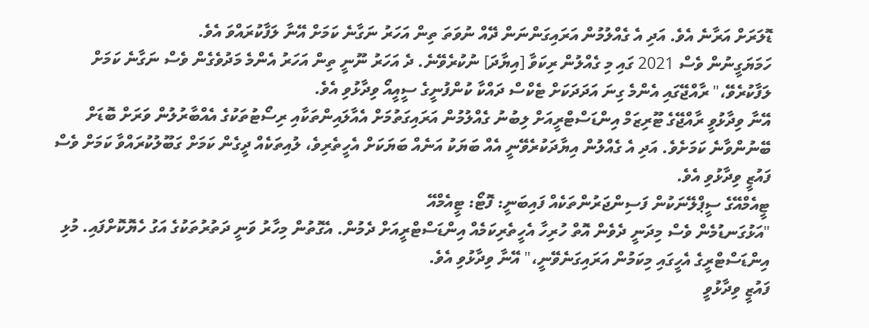ޑޮލަރަށް އަރާނެ އެވެ. އަދި އެ ގެއްލުމުން އަރައިގަންނަން ދޭއް ނުވަތަ ތިން އަހަރު ނަގާނެ ކަމަށް އޭނާ ލަފާކުރައްވަ އެވެ.
ހަމަޔަގީނުން ވެސް 2021 ގައި މި ގެއްލުން ރިކަވާ [އިޔާދަ] ނުކުރެވޭނެ. ދެ އަހަރު ނޫނީ ތިން އަހަރު އެންމެ މަދުވެގެން ވެސް ނަގާނެ ކަމަށް ލަފާކުރެވޭ،" ރާއްޖޭގައި އެންމެ ގިނަ އަދަދަކަށް ޓެކްސް ދައްކާ ކުންފުނީގެ ސީއީއޯ ވިދާޅުވި އެވެ.
އޭނާ ވިދާޅުވީ ރާއްޖޭގެ ޓޫރިޒަމް އިންޑަސްޓްރީއަށް ލިބުނު ގެއްލުމުން އަރައިގަތުމަށް އެއާލައިންތަކާއި ރިސޯޓުތަކުގެ އެއްބާރުލުން ވަރަށް ބޮޑަށް ބޭނުންވާނެ ކަމަށެވެ. އަދި އެ ގެއްލުން އިޔާދަކުރެވޭނީ އެއް ބަޔަކު އަނެއް ބަޔަކަށް އެހީތެރިވެ، ލުއިތަކެއް ދީގެން ކަމަށް ގަބޫލުކުރައްވާ ކަމަށް ވެސް ފައުޒީ ވިދާޅުވި އެވެ.
ޓީއެމްއޭގެ ސީޕްލޭނަކުން ފަސިންޖަރުންތަކެއް ފައިބަނީ: ފޮޓޯ: ޓީއެމްއޭ
"އަޅުގަނޑުމެން ވެސް މިދަނީ ދެވެން އޮތް ހުރިހާ އެހީތެރިކަމެއް އިންޑަސްޓްރީއަށް ދެމުން. އެގޮތުން މިހާރު ވަނީ ދަތުރުތަކުގެ އަގު ހެޔޮކޮށްފައި. މުޅި އިންޑަސްޓްރީގެ އެހީގައި މިކަމުން އަރައިގަނެވޭނީ،" އޭނާ ވިދާޅުވި އެވެ.
ފައުޒީ ވިދާޅުވީ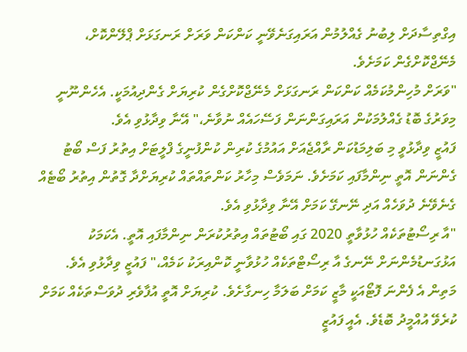އިގްތިސާދަށް ލިބުނު ގެއްލުމުން އަރައިގަނެވޭނީ ކަންކަން ވަރަށް ރަނގަޅަށް ޕްލޭންކޮށް، މެނޭޖްކޮށްގެން ކަމަށެވެ.
"ވަރަށް މުހިންމުކަމެއް ކަންކަން ރަނގަޅަށް މެނޭޖްކޮށްގެން ކުރިޔަށް ގެންދިއުމަކީ. އެހެންނޫނީ މިވަރުގެ ބޮޑު ގެއްލުމަކުން އަރައިގަންނަން ފަސޭހައެއް ނުވާނެ،" އޭނާ ވިދާޅުވި އެވެ.
ފައުޒީ ވިދާޅުވީ މި ބަލިމަޑުކަން ރާއްޖެއަށް އައުމުގެ ކުރިން ކުންފުނީގެ ފްލީޓަށް އިތުރު ފަސް ބޯޓު ގެންނަން އޮތީ ނިންމާފައި ކަމަށެވެ. ނަމަވެސް މިހާރު ކަންތައްތައް ކުރިޔަށްދާ ގޮތުން އިތުރު ބޯޓެއް ގެނެވޭނެ ދުވަހެއް އަދި ނޭނގޭ ކަމަށް އޭނާ ވިދާޅުވި އެވެ.
"އާ ރިސޯޓުތަކެއް ހުޅުވާތީ 2020 ގައި ބޯޓުތައް އިތުރުކުރަން ނިންމާފައި އޮތީ. އެކަމަކު އަޅުގަނޑުމެންނަށް ނޭނގެ އާ ރިސޯޓްތަކެއް ހުޅުވާނީ ކޮންއިރަކު ކަމެއް،" ފައުޒީ ވިދާޅުވި އެވެ.
މަތިން އެ ފެންނަ ފޮޓޯއަކީ މާޒީ ކަމަށް ބަލަމާ ހިނގާށެވެ. ކުރިޔަށް އޮތީ އުފާވެރި ދުވަސްތަކެއް ކަމަށް ކުރެވޭ އުއްމީދު ބޮޑެވެ. އެއީ ފައުޒީ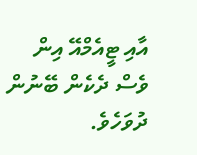އާއި ޓީއެމްއޭ އިން ވެސް ދެކެން ބޭނުން ދުވަހެވެ.